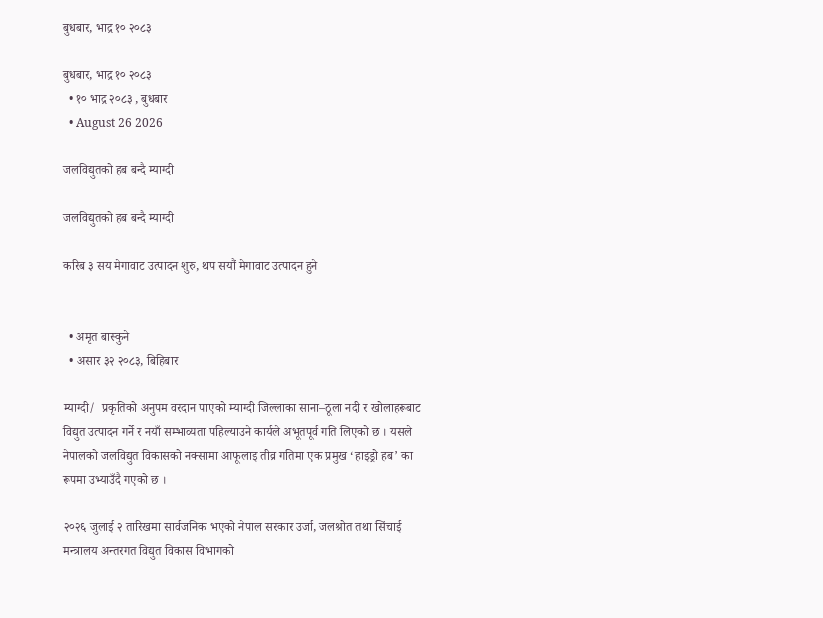बुधबार, भाद्र १० २०८३

बुधबार, भाद्र १० २०८३
  • १० भाद्र २०८३ , बुधबार
  • August 26 2026

जलविद्युतको हब बन्दै म्याग्दी

जलविद्युतको हब बन्दै म्याग्दी

करिब ३ सय मेगावाट उत्पादन शुरु, थप सयौं मेगावाट उत्पादन हुने


  • अमृत बास्कुने
  • असार ३२ २०८३, बिहिबार

म्याग्दी/  प्रकृतिको अनुपम वरदान पाएको म्याग्दी जिल्लाका साना–ठूला नदी र खोलाहरूबाट विद्युत उत्पादन गर्ने र नयाँ सम्भाव्यता पहिल्याउने कार्यले अभूतपूर्व गति लिएको छ । यसले नेपालको जलविद्युत विकासको नक्सामा आफूलाइ तीव्र गतिमा एक प्रमुख ‘हाइड्रो हब’ का रूपमा उभ्याउँदै गएको छ ।

२०२६ जुलाई २ तारिखमा सार्वजनिक भएको नेपाल सरकार उर्जा, जलश्रोत तथा सिंचाई मन्त्रालय अन्तरगत विद्युत विकास विभागको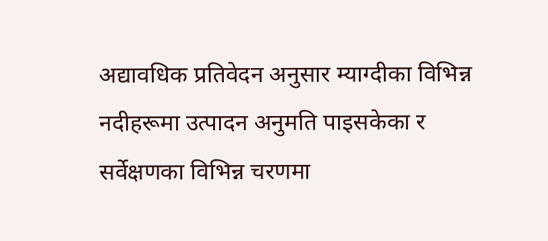अद्यावधिक प्रतिवेदन अनुसार म्याग्दीका विभिन्न नदीहरूमा उत्पादन अनुमति पाइसकेका र सर्वेक्षणका विभिन्न चरणमा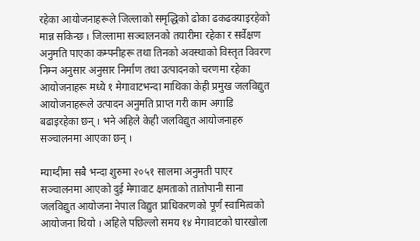रहेका आयोजनाहरूले जिल्लाको समृद्धिको ढोका ढकढक्याइरहेको मान्न सकिन्छ । जिल्लामा सञ्चालनको तयारीमा रहेका र सर्वेक्षण अनुमति पाएका कम्पनीहरू तथा तिनको अवस्थाको विस्तृत विवरण निम्न अनुसार अनुसार निर्माण तथा उत्पादनको चरणमा रहेका आयोजनाहरू मध्ये १ मेगावाटभन्दा माथिका केही प्रमुख जलविद्युत आयोजनाहरूले उत्पादन अनुमति प्राप्त गरी काम अगाडि बढाइरहेका छन् । भने अहिले केही जलविद्युत आयोजनाहरु सञ्चालनमा आएका छन् ।

म्याग्दीमा सबै भन्दा शुरुमा २०५१ सालमा अनुमती पाएर सञ्चालनमा आएको दुई मेगावाट क्षमताको तातोपानी साना जलविद्युत आयोजना नेपाल विद्युत प्राधिकरणको पूर्ण स्वामित्वको आयोजना थियो । अहिले पछिल्लो समय १४ मेगावाटको घारखोला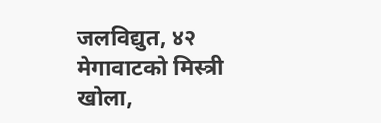जलविद्युत, ४२ मेगावाटको मिस्त्री खोला,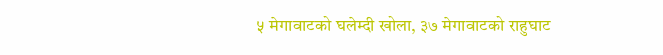५ मेगावाटको घलेम्दी खोला, ३७ मेगावाटको राहुघाट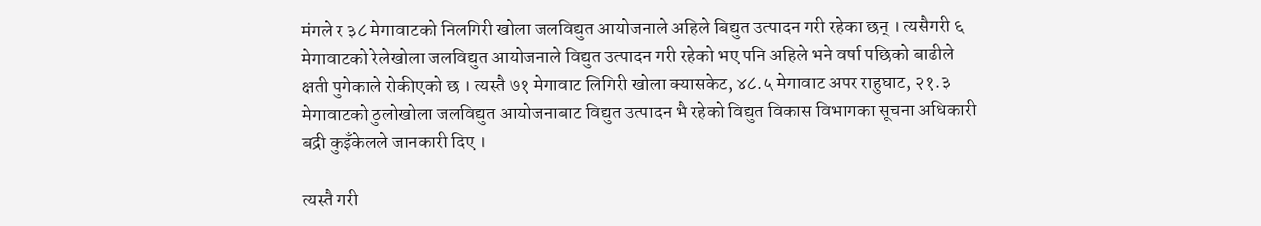मंगले र ३८ मेगावाटको निलगिरी खोला जलविद्युत आयोजनाले अहिले बिद्युत उत्पादन गरी रहेका छन् । त्यसैगरी ६ मेगावाटको रेलेखोला जलविद्युत आयोजनाले विद्युत उत्पादन गरी रहेको भए पनि अहिले भने वर्षा पछिको बाढीले क्षती पुगेकाले रोकीएको छ । त्यस्तै ७१ मेगावाट लिगिरी खोला क्यासकेट, ४८.५ मेगावाट अपर राहुघाट, २१.३ मेगावाटको ठुलोखोला जलविद्युत आयोजनाबाट विद्युत उत्पादन भै रहेको विद्युत विकास विभागका सूचना अधिकारी बद्री कुइँकेलले जानकारी दिए ।

त्यस्तै गरी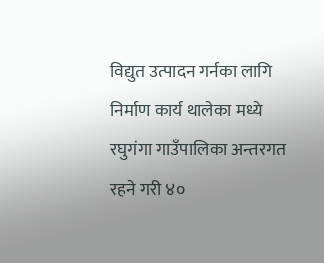विद्युत उत्पादन गर्नका लागि निर्माण कार्य थालेका मध्ये रघुगंगा गाउँपालिका अन्तरगत रहने गरी ४०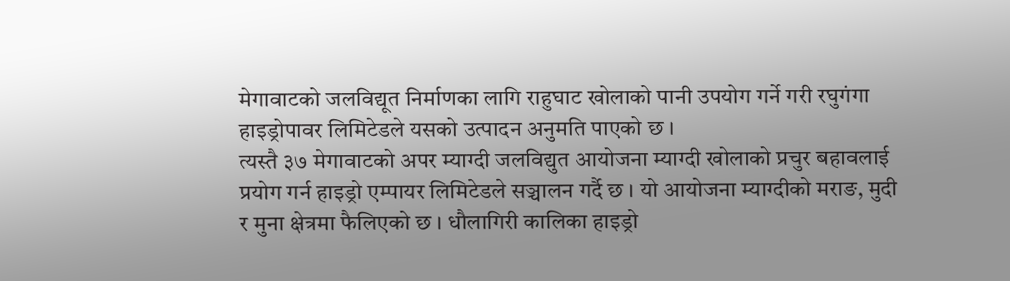मेगावाटको जलविद्यूत निर्माणका लागि राहुघाट खोलाको पानी उपयोग गर्ने गरी रघुगंगा हाइड्रोपावर लिमिटेडले यसको उत्पादन अनुमति पाएको छ ।
त्यस्तै ३७ मेगावाटको अपर म्याग्दी जलविद्युत आयोजना म्याग्दी खोलाको प्रचुर बहावलाई प्रयोग गर्न हाइड्रो एम्पायर लिमिटेडले सञ्चालन गर्दै छ । यो आयोजना म्याग्दीको मराङ, मुदी र मुना क्षेत्रमा फैलिएको छ । धौलागिरी कालिका हाइड्रो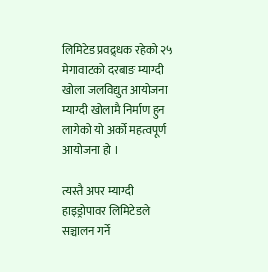लिमिटेड प्रवद्र्धक रहेको २५ मेगावाटको दरबाङ म्याग्दी खोला जलविद्युत आयोजना म्याग्दी खोलामै निर्माण हुन लागेको यो अर्को महत्वपूर्ण आयोजना हो ।

त्यस्तै अपर म्याग्दी हाइड्रोपावर लिमिटेडले सञ्चालन गर्ने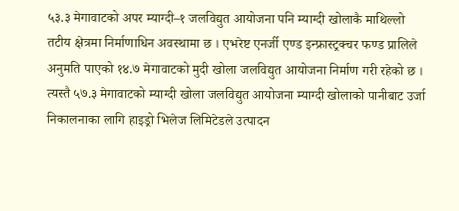५३.३ मेगावाटको अपर म्याग्दी–१ जलविद्युत आयोजना पनि म्याग्दी खोलाकै माथिल्लो तटीय क्षेत्रमा निर्माणाधिन अवस्थामा छ । एभरेष्ट एनर्जी एण्ड इन्फ्रास्ट्रक्चर फण्ड प्रालिले अनुमति पाएको १४.७ मेगावाटको मुदी खोला जलविद्युत आयोजना निर्माण गरी रहेको छ । त्यस्तै ५७.३ मेगावाटको म्याग्दी खोला जलविद्युत आयोजना म्याग्दी खोलाको पानीबाट उर्जा निकालनाका लागि हाइड्रो भिलेज लिमिटेडले उत्पादन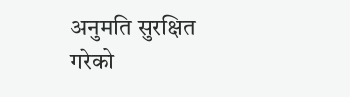अनुमति सुरक्षित गरेको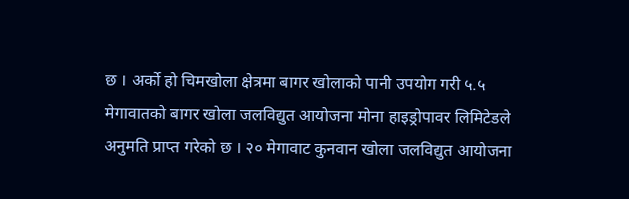छ । अर्को हो चिमखोला क्षेत्रमा बागर खोलाको पानी उपयोग गरी ५.५ मेगावातको बागर खोला जलविद्युत आयोजना मोना हाइड्रोपावर लिमिटेडले अनुमति प्राप्त गरेको छ । २० मेगावाट कुनवान खोला जलविद्युत आयोजना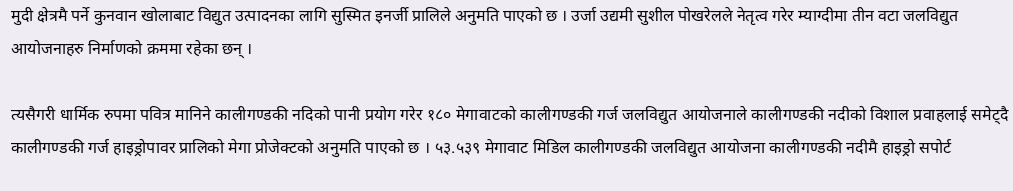मुदी क्षेत्रमै पर्ने कुनवान खोलाबाट विद्युत उत्पादनका लागि सुस्मित इनर्जी प्रालिले अनुमति पाएको छ । उर्जा उद्यमी सुशील पोखरेलले नेतृत्व गरेर म्याग्दीमा तीन वटा जलविद्युत आयोजनाहरु निर्माणको क्रममा रहेका छन् ।

त्यसैगरी धार्मिक रुपमा पवित्र मानिने कालीगण्डकी नदिको पानी प्रयोग गरेर १८० मेगावाटको कालीगण्डकी गर्ज जलविद्युत आयोजनाले कालीगण्डकी नदीको विशाल प्रवाहलाई समेट्दै कालीगण्डकी गर्ज हाइड्रोपावर प्रालिको मेगा प्रोजेक्टको अनुमति पाएको छ । ५३.५३९ मेगावाट मिडिल कालीगण्डकी जलविद्युत आयोजना कालीगण्डकी नदीमै हाइड्रो सपोर्ट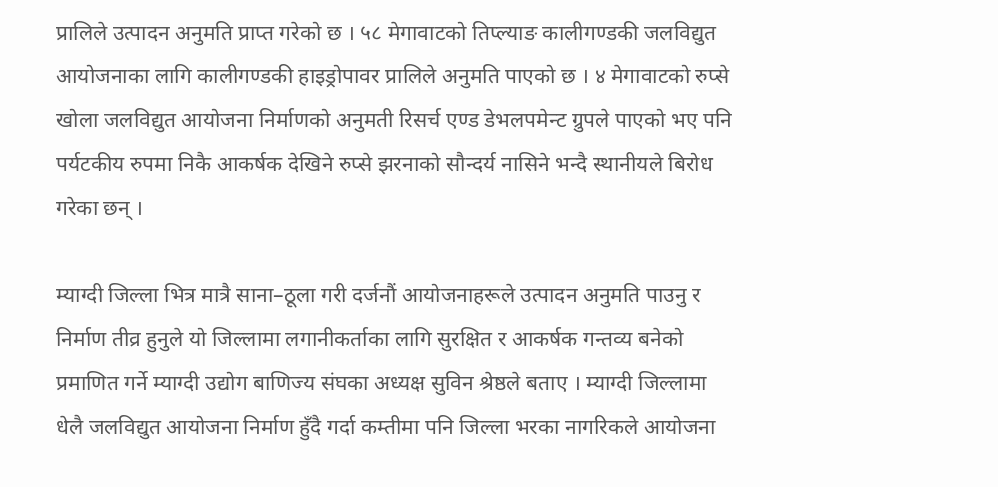प्रालिले उत्पादन अनुमति प्राप्त गरेको छ । ५८ मेगावाटको तिप्ल्याङ कालीगण्डकी जलविद्युत आयोजनाका लागि कालीगण्डकी हाइड्रोपावर प्रालिले अनुमति पाएको छ । ४ मेगावाटको रुप्से खोला जलविद्युत आयोजना निर्माणको अनुमती रिसर्च एण्ड डेभलपमेन्ट ग्रुपले पाएको भए पनि पर्यटकीय रुपमा निकै आकर्षक देखिने रुप्से झरनाको सौन्दर्य नासिने भन्दै स्थानीयले बिरोध गरेका छन् ।

म्याग्दी जिल्ला भित्र मात्रै साना–ठूला गरी दर्जनौं आयोजनाहरूले उत्पादन अनुमति पाउनु र निर्माण तीव्र हुनुले यो जिल्लामा लगानीकर्ताका लागि सुरक्षित र आकर्षक गन्तव्य बनेको प्रमाणित गर्ने म्याग्दी उद्योग बाणिज्य संघका अध्यक्ष सुविन श्रेष्ठले बताए । म्याग्दी जिल्लामा धेलै जलविद्युत आयोजना निर्माण हुँदै गर्दा कम्तीमा पनि जिल्ला भरका नागरिकले आयोजना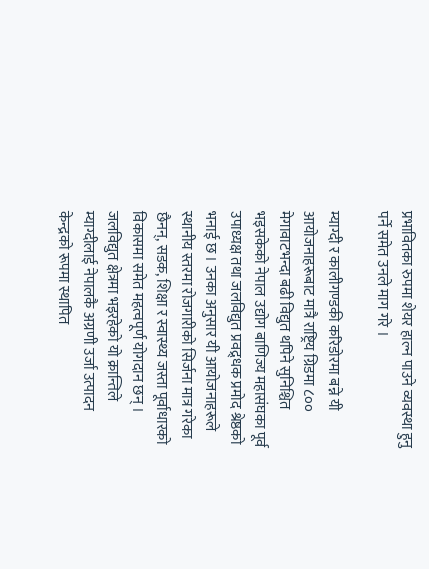प्रभावितका रुपमा शेयर हाल्न पाउने व्यवस्था हुनु पर्ने समेत उनले माग गरे ।

म्याग्दी र कालीगण्डकी करिडोरमा बन्ने यी आयोजनाहरूबाट मात्रै राष्ट्रिय ग्रिडमा ८०० मेगावाटभन्दा बढी विद्युत थपिने सुनिश्चित भइसकेको नेपाल उद्योग बाणिज्य महासंघका पूर्व उपाध्यक्ष तथा जलविद्युत प्रवद्र्धक प्रमोद श्रेष्ठको भनाई छ । उनका अनुसार यी आयोजनाहरूले स्थानीय स्तरमा रोजगारीको सिर्जना मात्र गरेका छैनन्, सडक, शिक्षा र स्वास्थ्य जस्ता पूर्वाधारको विकासमा समेत महत्वपूर्ण योगदान छन् । जलविद्युत क्षेत्रमा भइरहेको यो क्रान्तिले म्याग्दीलाई नेपालकै अग्रणी उर्जा उत्पादन केन्द्रको रूपमा स्थापित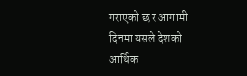गराएको छ र आगामी दिनमा यसले देशको आर्थिक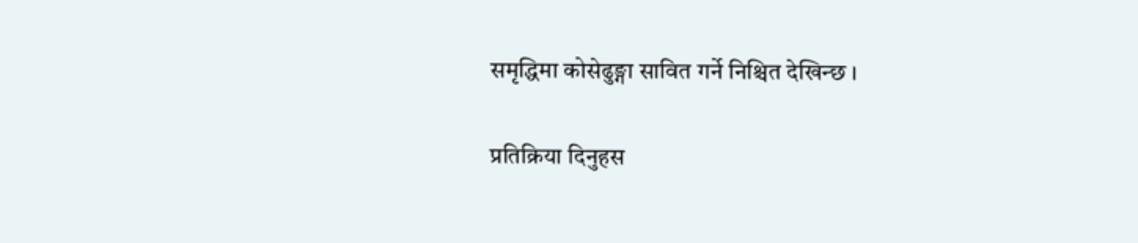समृद्धिमा कोसेढुङ्गा सावित गर्ने निश्चित देखिन्छ ।

प्रतिक्रिया दिनुहस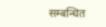सम्बन्धित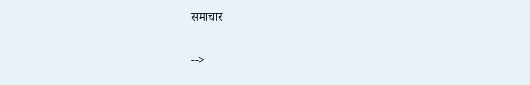समाचार

-->